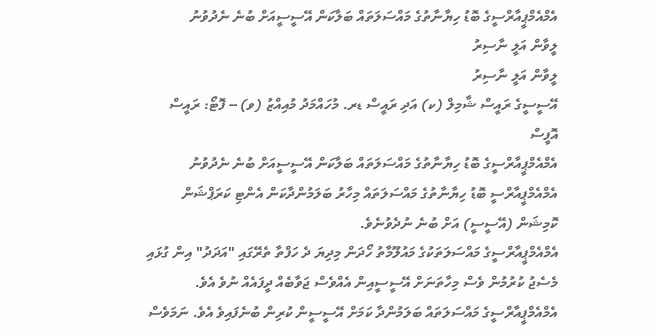އެމްއެމްޕީއާރްސީގެ ބޮޑު ހިޔާނާތުގެ މައްސަލަތައް ބަލާކަން އޭސީސީއަށް ބުނެ ނެދުވުނު
ލީވާން އަލީ ނާސިރު
ލީވާން އަލީ ނާސިރު
އޭސީސީގެ ރައީސް ޝާމިލް (ކ) އަދި ރައީސް ޑރ. މުހައްމަދު މުއިއްޒު (ވ) -- ފޮޓޯ: ރައީސް އޮފީސް
އެމްއެމްޕީއާރްސީގެ ބޮޑު ހިޔާނާތުގެ މައްސަލަތައް ބަލާކަން އޭސީސީއަށް ބުނެ ނެދުވުނު
އެމްއެމްޕީއާރްސީ ބޮޑު ހިޔާނާތުގެ މައްސަލަތައް މިހާރު ބަލަމުންދާކަން އެންޓި ކަރަޕްޝަން ކޮމިޝަން (އޭސީސީ) އަށް ބުނެ ނުދެވުނެވެ.
އެމްއެމްޕީއާރްސީގެ މައްސަލަތަކުގެ މައުލޫމާތު ހޯދަން މިދިޔަ ދެ ހަފްތާ ތެރޭގައި "އަދަދު" އިން ގުޅައި މެސެޖު ކުރުމުން ވެސް މިހާތަނަށް އޭސީސީއިން އެއްވެސް ޖަވާބެއް ދީފައެއް ނުވެ އެވެ.
އެމްއެމްޕީއާރްސީގެ މައްސަލަތައް ބަލަމުންދާ ކަމަށް އޭސީސީން ކުރިން ބުނެފައިވެ އެވެ. ނަމަވެސް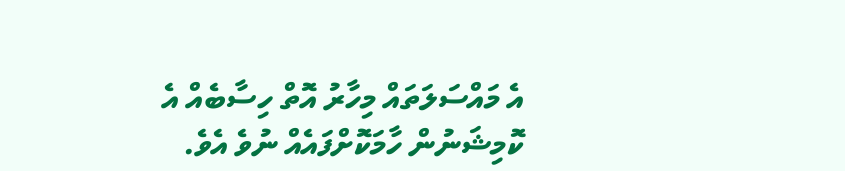އެ މައްސަލަތައް މިހާރު އޮތް ހިސާބެއް އެ ކޮމިޝަނުން ހާމަކޮށްފައެއް ނުވެ އެވެ.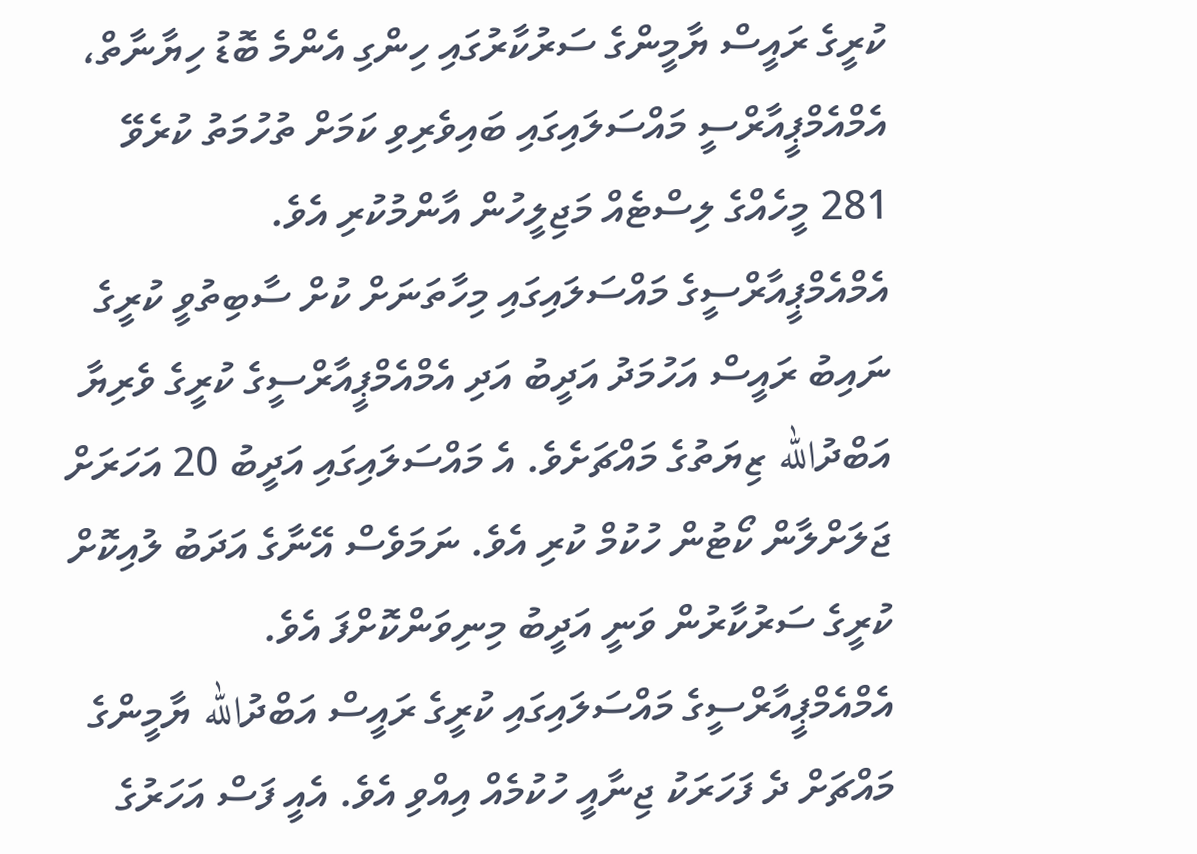ކުރީގެ ރައީސް ޔާމީންގެ ސަރުކާރުގައި ހިންގި އެންމެ ބޮޑު ހިޔާނާތް، އެމްއެމްޕީއާރްސީ މައްސަލައިގައި ބައިވެރިވި ކަމަށް ތުހުމަތު ކުރެވޭ 281 މީހެއްގެ ލިސްޓެއް މަޖިލީހުން އާންމުކުރި އެވެ.
އެމްއެމްޕީއާރްސީގެ މައްސަލައިގައި މިހާތަނަށް ކުށް ސާބިތުވީ ކުރީގެ ނައިބު ރައީސް އަހުމަދު އަދީބު އަދި އެމްއެމްޕީއާރްސީގެ ކުރީގެ ވެރިޔާ އަބްދުالله ޒިޔަތުގެ މައްޗަށެވެ. އެ މައްސަލައިގައި އަދީބު 20 އަހަރަށް ޖަލަށްލާން ކޯޓުން ހުކުމް ކުރި އެވެ. ނަމަވެސް އޭނާގެ އަދަބު ލުއިކޮށް ކުރީގެ ސަރުކާރުން ވަނީ އަދީބު މިނިވަންކޮށްފަ އެވެ.
އެމްއެމްޕީއާރްސީގެ މައްސަލައިގައި ކުރީގެ ރައީސް އަބްދުالله ޔާމީންގެ މައްޗަށް ދެ ފަހަރަކު ޖިނާއީ ހުކުމެއް އިއްވި އެވެ. އެއީ ފަސް އަހަރުގެ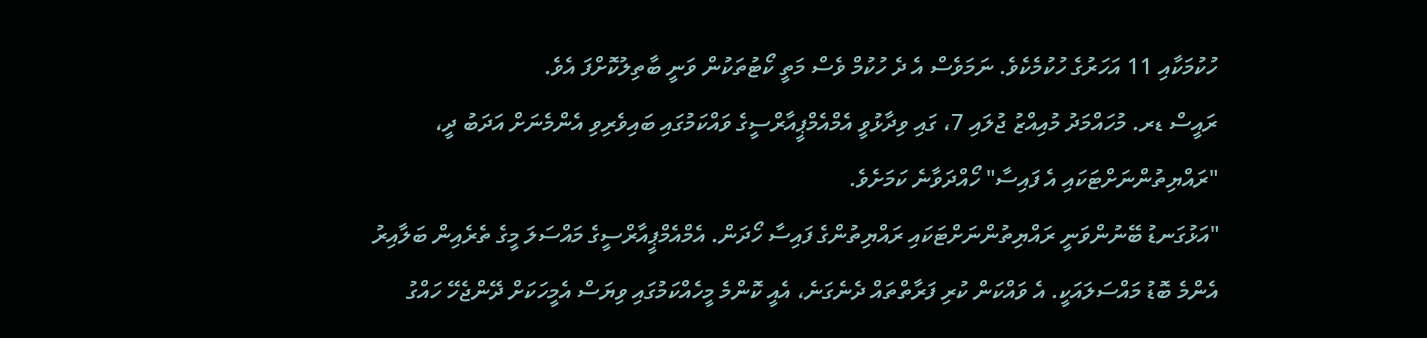ހުކުމަކާއި 11 އަހަރުގެ ހުކުމެކެވެ. ނަމަވެސް އެ ދެ ހުކުމް ވެސް މަތީ ކޯޓުތަކުން ވަނީ ބާތިލުކޮށްފަ އެވެ.
ރައީސް ޑރ. މުހައްމަދު މުއިއްޒު ޖުލައި 7، ގައި ވިދާޅުވީ އެމްއެމްޕީއާރްސީގެ ވައްކަމުގައި ބައިވެރިވި އެންމެނަށް އަދަބު ދީ، "ރައްޔިތުންނަށްޓަކައި އެ ފައިސާ" ހޯއްދަވާނެ ކަމަށެވެ.
"އަޅުގަނޑު ބޭނުންވަނީ ރައްޔިތުންނަށްޓަކައި ރައްޔިތުންގެ ފައިސާ ހޯދަން. އެމްއެމްޕީއާރްސީގެ މައްސަލަ މީގެ ތެރެއިން ބަލާއިރު އެންމެ ބޮޑު މައްސަލައަކީ. އެ ވައްކަން ކުރި ފަރާތްތައް ދެނެގަނެ، އެއީ ކޮންމެ މީހެއްކަމުގައި ވިޔަސް އެމީހަކަށް ދޭންޖެހޭ ހައްގު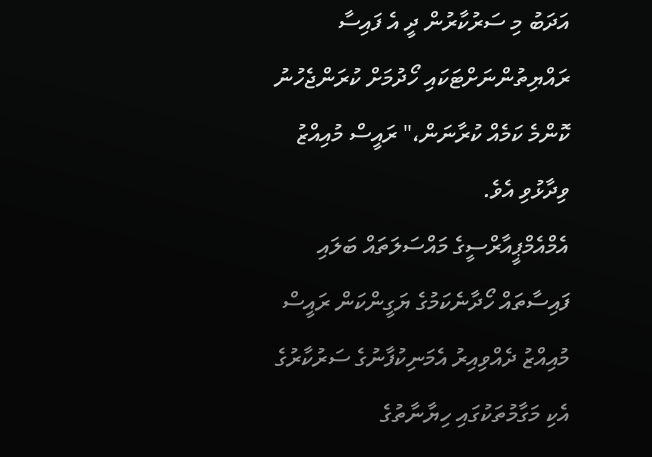އަދަބު މި ސަރުކާރުން ދީ އެ ފައިސާ ރައްޔިތުންނަށްޓަކައި ހޯދުމަށް ކުރަންޖެހުނު ކޮންމެ ކަމެއް ކުރާނަން،" ރައީސް މުއިއްޒު ވިދާޅުވި އެވެ.
އެމްއެމްޕީއާރްސީގެ މައްސަލަތައް ބަލައި ފައިސާތައް ހޯދާނެކަމުގެ ޔަގީންކަން ރައީސް މުއިއްޒު ދެއްވިއިރު އެމަނިކުފާނުގެ ސަރުކާރުގެ އެކި މަގާމުތަކުގައި ހިޔާނާތުގެ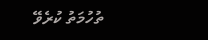ތުހުމަތު ކުރެވޭ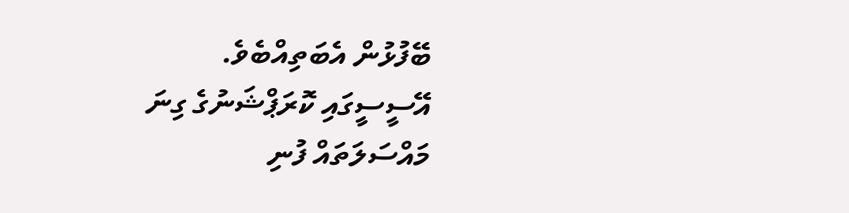ބޭފުޅުން އެބަތިއްބެވެ.
އޭސީސީގައި ކޮރަޕްޝަނުގެ ގިނަ މައްސަލަތައް ފުނި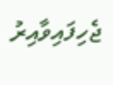ޖެހިފައިވާއިރު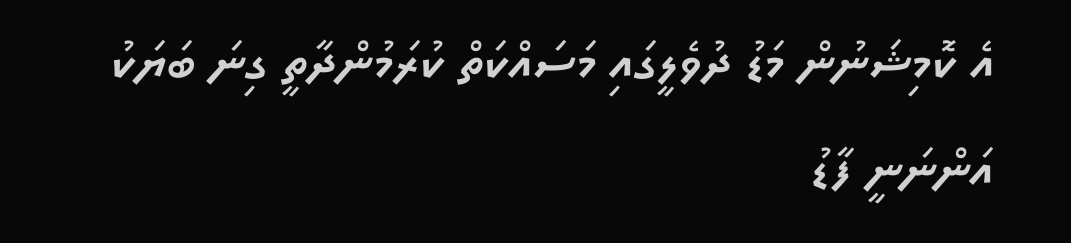އެ ކޮމިޝަނުން މަޑު ދުވެލީގައި މަސައްކަތް ކުރަމުންދާތީ ގިނަ ބަޔަކު އަންނަނީ ފާޑު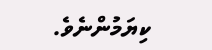ކިޔަމުންނެވެ.